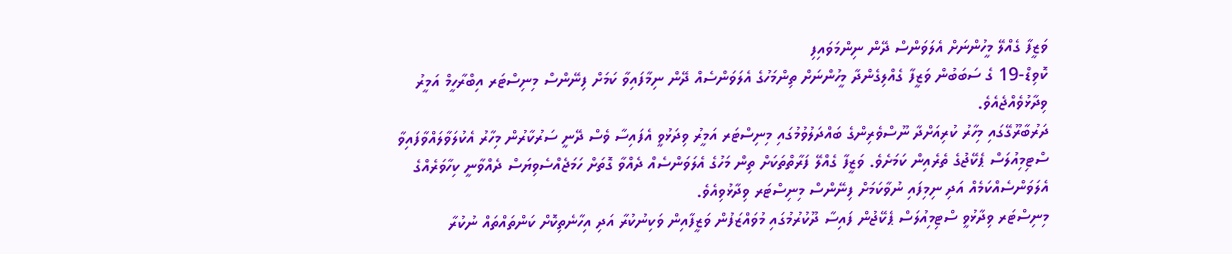ވަޒީފާ ގެއްލޭ މީހުންނަށް އެލަވަންސް ދޭން ނިންމަވައިފި
ކޮވިޑް-19 ގެ ސަބަބުން ވަޒީފާ ގެއްލިގެންދާ މީހުންނަށް ތިންމަހުގެ އެލަވަންސެއް ދޭން ނިމާފައިވާ ކަމަށް ފިނޭންސް މިނިސްޓަރ އިބްރާހީމް އަމީރު ވިދާޅުވެއްޖެއެވެ.
ދަރުބާރޫގޭގައި މިހާރު ކުރިއަށްދާ ނޫސްވެރިންގެ ބައްދަލުވުމުގައި މިނިސްޓަރ އަމީރު ވިދަޅުވީ އެފައިސާ ވެސް ދޭނީ ސަރުކާރުން މިހާރު އެކުލަވާލައްވާފައިވާ ސްޓިމިއުލަސް ޕެކޭޖުގެ ތެރެއިން ކަމަށެވެ. ވަޒީފާ ގެއްލޭ ފަރާތްތަކަށް ތިން މަހުގެ އެލަވަންސެއް ދެއްވާ ގޮތަށް ހަމަޖެއްސެވިޔަސް ދެއްވާނީ ކިހާވަރެއްގެ އެލަވަންސެއްކަމެއް އަދި ނިމިފައި ނުވާކަމަށް ފިނޭންސް މިނިސްޓަރ ވިދާޅުވިއެވެ.
މިނިސްޓަރ ވިދާޅުވީ ސްޓިމިއުލަސް ޕެކޭޖުން ފައިސާ ދޫކުރުމުގައި މުވައްޒަފުން ވަޒީފާއިން ވަކިނުކުރާ އަދި އިހާނެތިކޮށް ކަންތައްތައް ނުކުރާ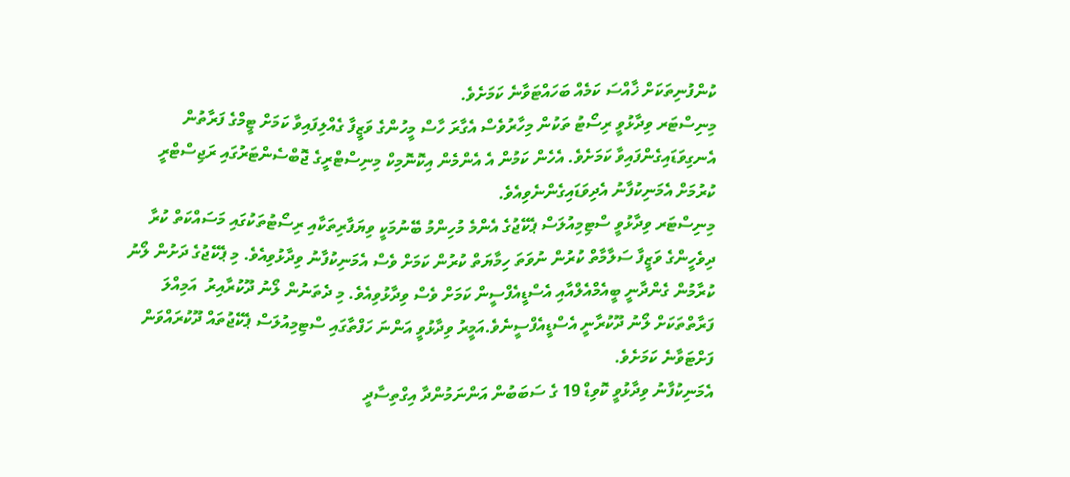ކުންފުނިތަކަށް ޚާއްސަ ކަމެއް ބަހައްޓަވާނެ ކަމަށެވެ.
މިނިސްޓަރ ވިދާޅުވީ ރިސޯޓު ތަކުން މިހާރުވެސް އެގާރަ ހާސް މީހުންގެ ވަޒީފާ ގެއްލިފައިވާ ކަމަށް ޓީމްގެ ފަރާތުން އެނގިވަޑައިގެންފައިވާ ކަމަށެވެ. އެހެން ކަމުން އެ އެންމެން އިކޮނޮމިކް މިނިސްޓްރީގެ ޖޮބްސެންޓަރުގައި ރަޖިސްޓްރީ ކުރުމަށް އެމަނިކުފާނު އެދިވަޑައިގެންނެވިއެވެ.
މިނިސްޓަރ ވިދާޅުވީ ސްޓިމިއުލަސް ޕެކޭޖުގެ އެންމެ މުހިންމު ބޭނުމަކީ ވިޔަފާރިތަކާއި ރިސޯޓުތަކުގައި މަސައްކަތް ކުރާ ދިވެހީންގެ ވަޒީފާ ސަލާމާތް ކުރުން ނުވަތަ ހިމާޔަތް ކުރުން ކަމަށް ވެސް އެމަނިކުފާނު ވިދާޅުވިއެވެ. މި ޕެކޭޖުގެ ދަށުން ލޯނު ކުރާމުން ގެންދާނީ ބީއެމްއެލްއާއި އެސްޑީއެފްސީން ކަމަށް ވެސް ވިދާޅުވިއެވެ. މި ދެތަނުން ލޯނު ދޫކުރާއިރު  އަމިއްލަ ފަރާތްތަކަށް ލޯނު ދޫކުރާނީ އެސްޑީއެފްސީނެވެ.އަމީރު ވިދާޅުވީ އަންނަ ހަފްތާގައި ސްޓިމިއުލަސް ޕެކޭޖުތައް ދޫކުރައްވަން ފަށްޓަވާނެ ކަމަށެވެ.
އެމަނިކުފާނު ވިދާޅުވީ ކޮވިޑް 19 ގެ ސަބަބުން އަންނަމުންދާ އިގްތިސާދީ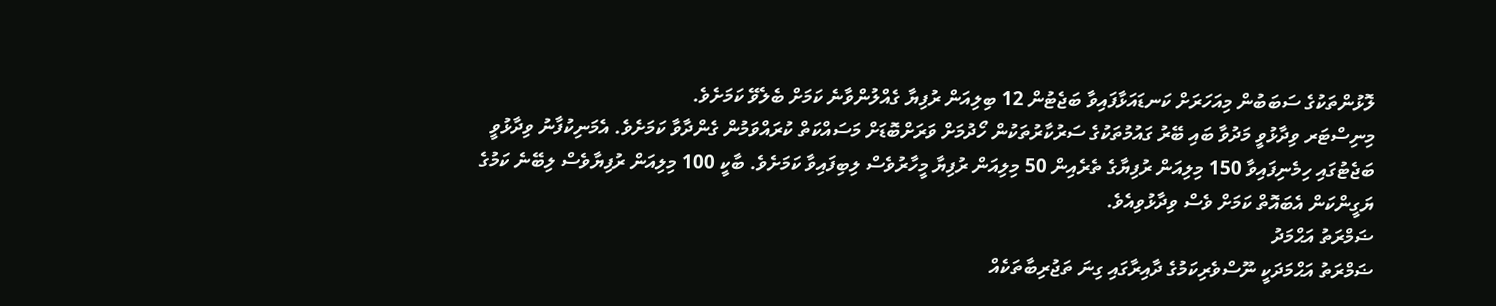ލޮޅުންތަކުގެ ސަބަބުން މިއަހަރަށް ކަނޑައަޅާފައިވާ ބަޖެޓުން 12 ބިލިއަން ރުފިޔާ ގެއްލުންވާނެ ކަމަށް ބެލެވޭ ކަމަށެވެ.
މިނިސްޓަރ ވިދާޅުވީ މަދުވާ ބައި ބޭރު ގައުމުތަކުގެ ސަރުކާރުތަކުން ހޯދުމަށް ވަރަށްބޮޑަށް މަސައްކަތް ކުރައްވަމުން ގެންދާވާ ކަމަށެވެ. އެމަނިކުފާނު ވިދާޅުވީ ބަޖެޓުގައި ހިމެނިފައިވާ 150 މިލިއަން ރުފިޔާގެ ތެރެއިން 50 މިލިއަން ރުފިޔާ މީހާރުވެސް ލިބިފައިވާ ކަމަށެވެ. ބާކީ 100 މިލިއަން ރުފިޔާވެސް ލިބޭނެ ކަމުގެ ޔަގީންކަން އެބައޮތް ކަމަށް ވެސް ވިދާޅުވިއެވެ.
ޟަމްރަތު އަޙްމަދު
ޟަމްރަތު އަޙްމަދަކީ ނޫސްވެރިކަމުގެ ދާއިރާގައި ގިނަ ތަޖުރިބާތަކެއް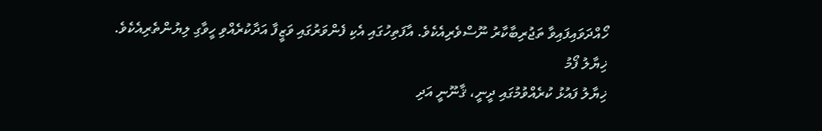ހޯއްދަވައިފައިވާ ތަޖުރިބާކާރު ނޫސްވެރިއެކެވެ. އާފަތިހުގައި އެކި ފެންވަރުގައި ވަޒީފާ އަދާކުރެއްވި ހީވާގި ލިޔުންތެރިއެކެވެ.
ޚިޔާލު ފޯމު
ޚިޔާލު ފައުޅު ކުރެއްވުމުގައި ދީނީ، ޤާނޫނީ އަދި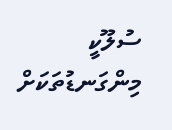ސުލޫކީ މިންގަނޑުތަކަށް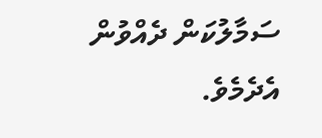ސަމާލުކަން ދެއްވުން އެދެމެވެ.